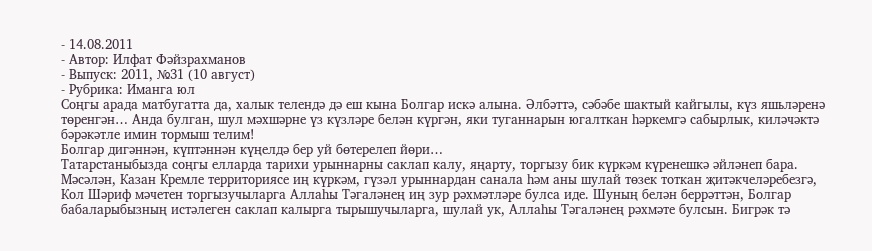- 14.08.2011
- Автор: Илфат Фәйзрахманов
- Выпуск: 2011, №31 (10 август)
- Рубрика: Иманга юл
Соңгы арада матбугатта да, халык телендә дә еш кына Болгар искә алына. Әлбәттә, сәбәбе шактый кайгылы, күз яшьләренә төренгән… Анда булган, шул мәхшәрне үз күзләре белән күргән, яки туганнарын югалткан һәркемгә сабырлык, киләчәктә бәрәкәтле имин тормыш телим!
Болгар дигәннән, күптәннән күңелдә бер уй бөтерелеп йөри…
Татарстаныбызда соңгы елларда тарихи урыннарны саклап калу, яңарту, торгызу бик күркәм күренешкә әйләнеп бара. Мәсәлән, Казан Кремле территориясе иң күркәм, гүзәл урыннардан санала һәм аны шулай төзек тоткан җитәкчеләребезгә, Кол Шәриф мәчетен торгызучыларга Аллаһы Тәгаләнең иң зур рәхмәтләре булса иде. Шуның белән беррәттән, Болгар бабаларыбызның истәлеген саклап калырга тырышучыларга, шулай ук, Аллаһы Тәгаләнең рәхмәте булсын. Бигрәк тә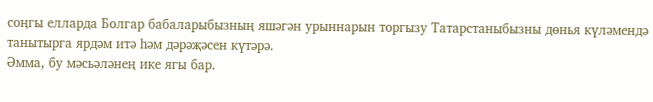соңгы елларда Болгар бабаларыбызның яшәгән урыннарын торгызу Татарстаныбызны дөнья күләмендә танытырга ярдәм итә һәм дәрәҗәсен күтәрә.
Әмма, бу мәсьәләнең ике ягы бар.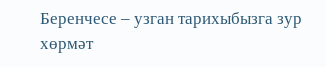Беренчесе – узган тарихыбызга зур хөрмәт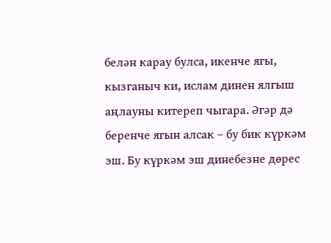белән карау булса, икенче ягы, кызганыч ки, ислам динен ялгыш аңлауны китереп чыгара. Әгәр дә беренче ягын алсак – бу бик күркәм эш. Бу күркәм эш динебезне дөрес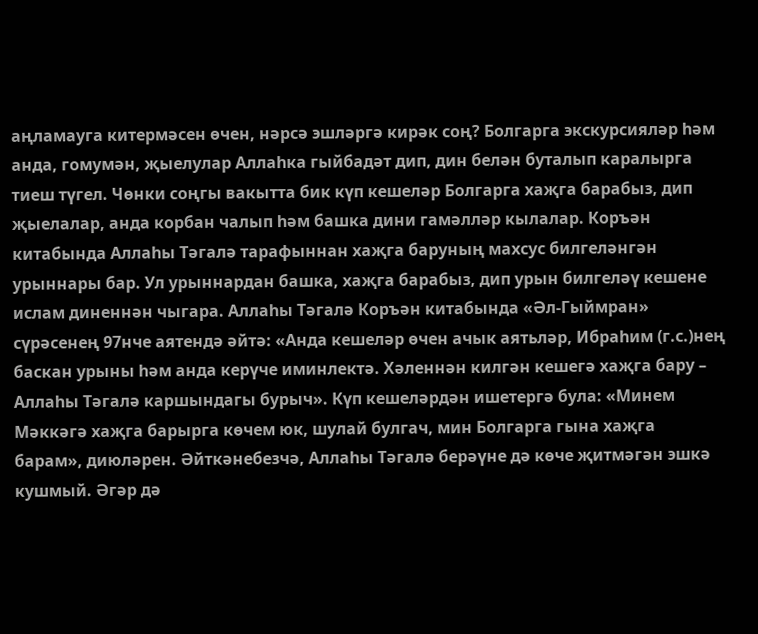аңламауга китермәсен өчен, нәрсә эшләргә кирәк соң? Болгарга экскурсияләр һәм анда, гомумән, җыелулар Аллаһка гыйбадәт дип, дин белән буталып каралырга тиеш түгел. Чөнки соңгы вакытта бик күп кешеләр Болгарга хаҗга барабыз, дип җыелалар, анда корбан чалып һәм башка дини гамәлләр кылалар. Коръән китабында Аллаһы Тәгалә тарафыннан хаҗга баруның махсус билгеләнгән урыннары бар. Ул урыннардан башка, хаҗга барабыз, дип урын билгеләү кешене ислам диненнән чыгара. Аллаһы Тәгалә Коръән китабында «Әл-Гыймран» сүрәсенең 97нче аятендә әйтә: «Анда кешеләр өчен ачык аятьләр, Ибраһим (г.с.)нең баскан урыны һәм анда керүче иминлектә. Хәленнән килгән кешегә хаҗга бару – Аллаһы Тәгалә каршындагы бурыч». Күп кешеләрдән ишетергә була: «Минем Мәккәгә хаҗга барырга көчем юк, шулай булгач, мин Болгарга гына хаҗга барам», диюләрен. Әйткәнебезчә, Аллаһы Тәгалә берәүне дә көче җитмәгән эшкә кушмый. Әгәр дә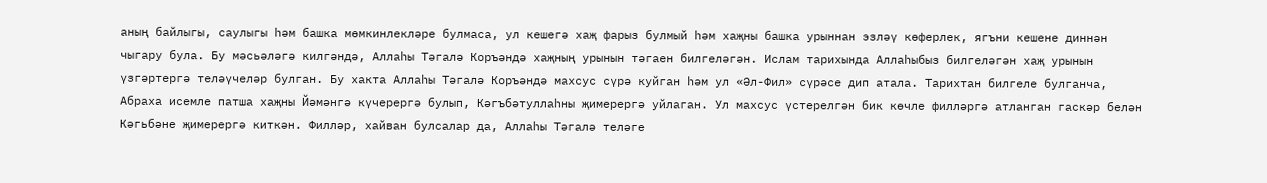аның байлыгы, саулыгы һәм башка мөмкинлекләре булмаса, ул кешегә хаҗ фарыз булмый һәм хаҗны башка урыннан эзләү көферлек, ягъни кешене диннән чыгару була. Бу мәсьәләгә килгәндә, Аллаһы Тәгалә Коръәндә хаҗның урынын тәгаен билгеләгән. Ислам тарихында Аллаһыбыз билгеләгән хаҗ урынын үзгәртергә теләүчеләр булган. Бу хакта Аллаһы Тәгалә Коръәндә махсус сүрә куйган һәм ул «Әл-Фил» сүрәсе дип атала. Тарихтан билгеле булганча, Абраха исемле патша хаҗны Йәмәнгә күчерергә булып, Кәгъбәтуллаһны җимерергә уйлаган. Ул махсус үстерелгән бик көчле филләргә атланган гаскәр белән Кәгьбәне җимерергә киткән. Филләр, хайван булсалар да, Аллаһы Тәгалә теләге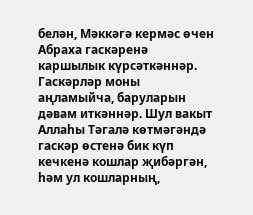белән, Мәккәгә кермәс өчен Абраха гаскәренә каршылык күрсәткәннәр. Гаскәрләр моны аңламыйча, баруларын дәвам иткәннәр. Шул вакыт Аллаһы Тәгалә көтмәгәндә гаскәр өстенә бик күп кечкенә кошлар җибәргән, һәм ул кошларның,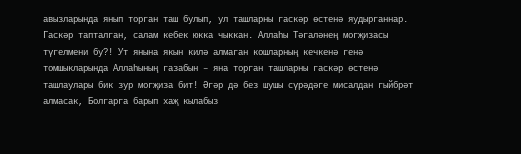авызларында янып торган таш булып, ул ташларны гаскәр өстенә яудырганнар. Гаскәр тапталган, салам кебек юкка чыккан. Аллаһы Тәгаләнең могҗизасы түгелмени бу?! Ут янына якын килә алмаган кошларның кечкенә генә томшыкларында Аллаһының газабын – яна торган ташларны гаскәр өстенә ташлаулары бик зур могҗиза бит! Әгәр дә без шушы сүрәдәге мисалдан гыйбрәт алмасак, Болгарга барып хаҗ кылабыз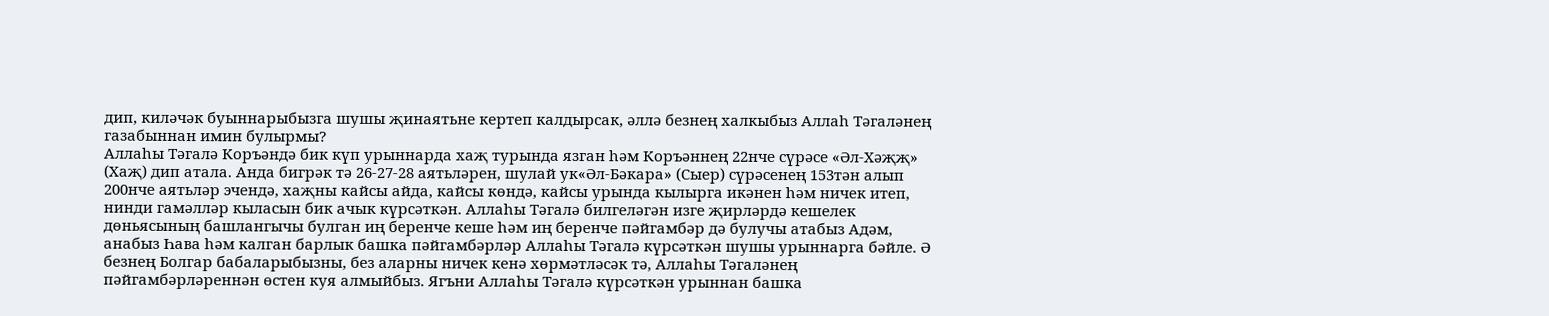дип, киләчәк буыннарыбызга шушы җинаятьне кертеп калдырсак, әллә безнең халкыбыз Аллаһ Тәгаләнең газабыннан имин булырмы?
Аллаһы Тәгалә Коръәндә бик күп урыннарда хаҗ турында язган һәм Коръәннең 22нче сүрәсе «Әл-Хәҗҗ» (Хаҗ) дип атала. Анда бигрәк тә 26-27-28 аятьләрен, шулай ук«Әл-Бәкара» (Сыер) сүрәсенең 153тән алып 200нче аятьләр эчендә, хаҗны кайсы айда, кайсы көндә, кайсы урында кылырга икәнен һәм ничек итеп, нинди гамәлләр кыласын бик ачык күрсәткән. Аллаһы Тәгалә билгеләгән изге җирләрдә кешелек дөньясының башлангычы булган иң беренче кеше һәм иң беренче пәйгамбәр дә булучы атабыз Адәм, анабыз Һава һәм калган барлык башка пәйгамбәрләр Аллаһы Тәгалә күрсәткән шушы урыннарга бәйле. Ә безнең Болгар бабаларыбызны, без аларны ничек кенә хөрмәтләсәк тә, Аллаһы Тәгаләнең пәйгамбәрләреннән өстен куя алмыйбыз. Ягъни Аллаһы Тәгалә күрсәткән урыннан башка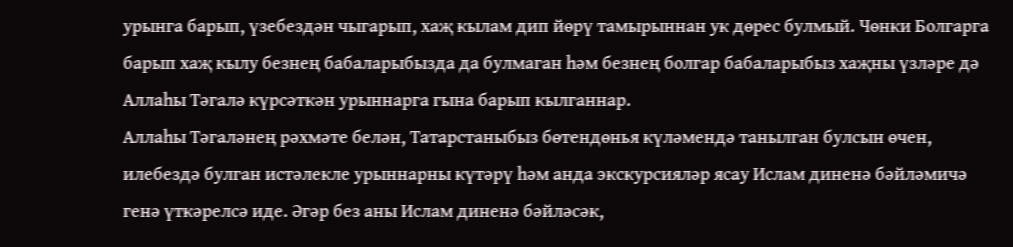урынга барып, үзебездән чыгарып, хаҗ кылам дип йөрү тамырыннан ук дөрес булмый. Чөнки Болгарга барып хаҗ кылу безнең бабаларыбызда да булмаган һәм безнең болгар бабаларыбыз хаҗны үзләре дә Аллаһы Тәгалә күрсәткән урыннарга гына барып кылганнар.
Аллаһы Тәгаләнең рәхмәте белән, Татарстаныбыз бөтендөнья күләмендә танылган булсын өчен, илебездә булган истәлекле урыннарны күтәрү һәм анда экскурсияләр ясау Ислам диненә бәйләмичә генә үткәрелсә иде. Әгәр без аны Ислам диненә бәйләсәк,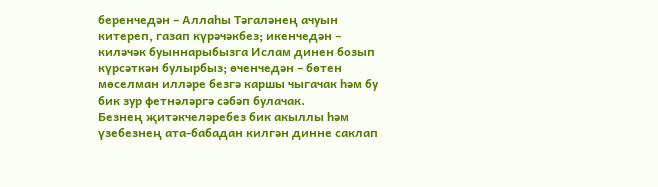беренчедән – Аллаһы Тәгаләнең ачуын китереп, газап күрәчәкбез; икенчедән – киләчәк буыннарыбызга Ислам динен бозып күрсәткән булырбыз; өченчедән – бөтен мөселман илләре безгә каршы чыгачак һәм бу бик зур фетнәләргә сәбәп булачак.
Безнең җитәкчеләребез бик акыллы һәм үзебезнең ата-бабадан килгән динне саклап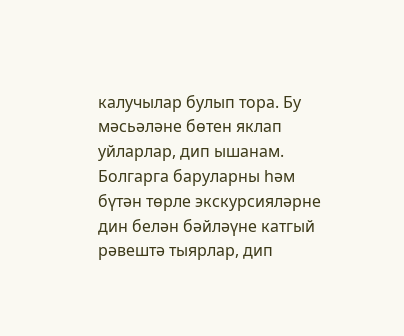калучылар булып тора. Бу мәсьәләне бөтен яклап уйларлар, дип ышанам. Болгарга баруларны һәм бүтән төрле экскурсияләрне дин белән бәйләүне катгый рәвештә тыярлар, дип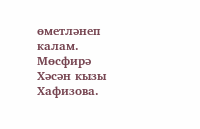өметләнеп калам.
Мөсфирә Хәсән кызы Хафизова.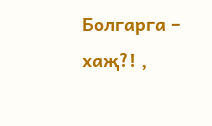Болгарга – хаҗ?! ,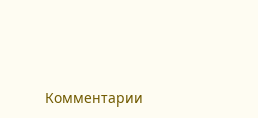Комментарии